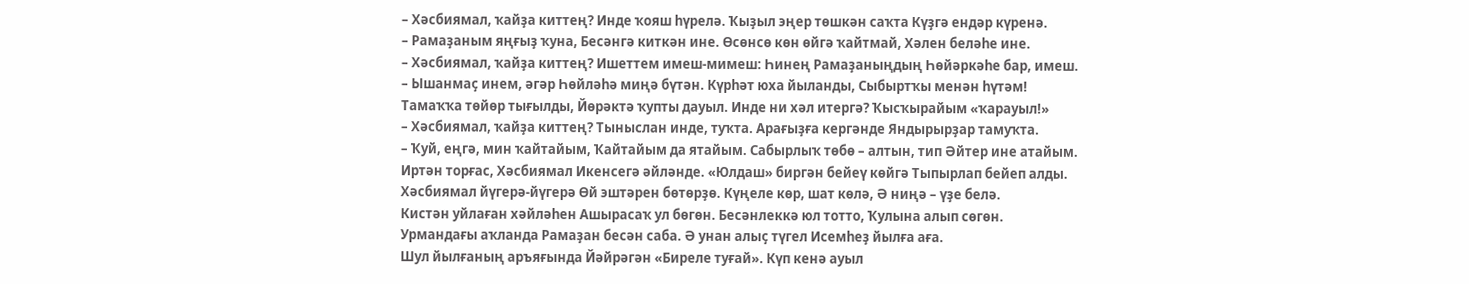– Хәсбиямал, ҡайҙа киттең? Инде ҡояш һүрелә. Ҡыҙыл эңер төшкән саҡта Күҙгә ендәр күренә.
– Рамаҙаным яңғыҙ ҡуна, Бесәнгә киткән ине. Өсөнсө көн өйгә ҡайтмай, Хәлен беләһе ине.
– Хәсбиямал, ҡайҙа киттең? Ишеттем имеш-мимеш: Һинең Рамаҙаныңдың Һөйәркәһе бар, имеш.
– Ышанмаҫ инем, әгәр Һөйләһә миңә бүтән. Күрһәт юха йыланды, Сыбыртҡы менән һүтәм!
Тамаҡҡа төйөр тығылды, Йөрәктә ҡупты дауыл. Инде ни хәл итергә? Ҡысҡырайым «ҡарауыл!»
– Хәсбиямал, ҡайҙа киттең? Тыныслан инде, туҡта. Арағыҙға кергәнде Яндырырҙар тамуҡта.
– Ҡуй, еңгә, мин ҡайтайым, Ҡайтайым да ятайым. Сабырлыҡ төбө – алтын, тип Әйтер ине атайым.
Иртән торғас, Хәсбиямал Икенсегә әйләнде. «Юлдаш» биргән бейеү көйгә Тыпырлап бейеп алды.
Хәсбиямал йүгерә-йүгерә Өй эштәрен бөтөрҙө. Күңеле көр, шат көлә, Ә ниңә – үҙе белә.
Кистән уйлаған хәйләһен Ашырасаҡ ул бөгөн. Бесәнлеккә юл тотто, Ҡулына алып сөгөн.
Урмандағы аҡланда Рамаҙан бесән саба. Ә унан алыҫ түгел Исемһеҙ йылға аға.
Шул йылғаның аръяғында Йәйрәгән «Биреле туғай». Күп кенә ауыл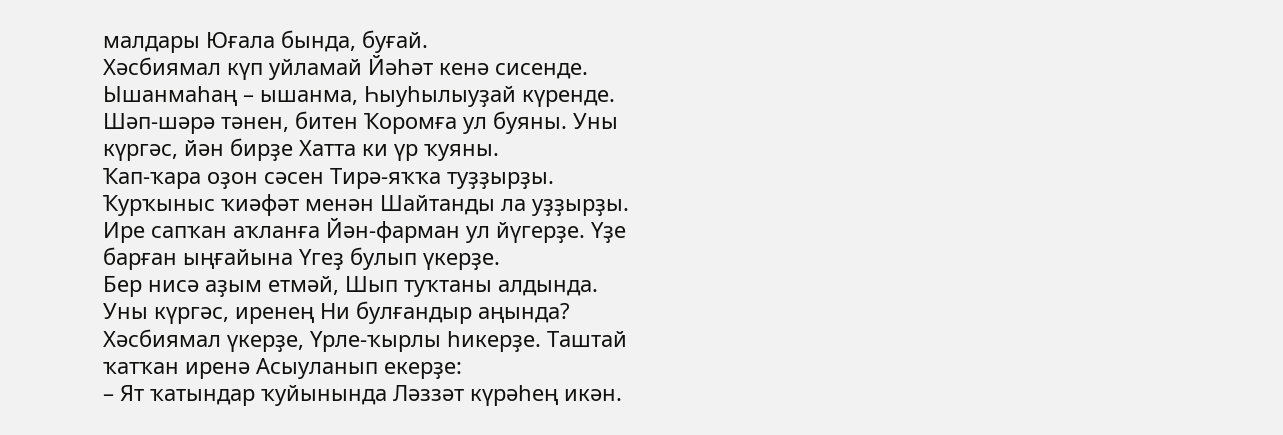малдары Юғала бында, буғай.
Хәсбиямал күп уйламай Йәһәт кенә сисенде. Ышанмаһаң – ышанма, Һыуһылыуҙай күренде.
Шәп-шәрә тәнен, битен Ҡоромға ул буяны. Уны күргәс, йән бирҙе Хатта ки үр ҡуяны.
Ҡап-ҡара оҙон сәсен Тирә-яҡҡа туҙҙырҙы. Ҡурҡыныс ҡиәфәт менән Шайтанды ла уҙҙырҙы.
Ире сапҡан аҡланға Йән-фарман ул йүгерҙе. Үҙе барған ыңғайына Үгеҙ булып үкерҙе.
Бер нисә аҙым етмәй, Шып туҡтаны алдында. Уны күргәс, иренең Ни булғандыр аңында?
Хәсбиямал үкерҙе, Үрле-ҡырлы һикерҙе. Таштай ҡатҡан иренә Асыуланып екерҙе:
– Ят ҡатындар ҡуйынында Ләззәт күрәһең икән.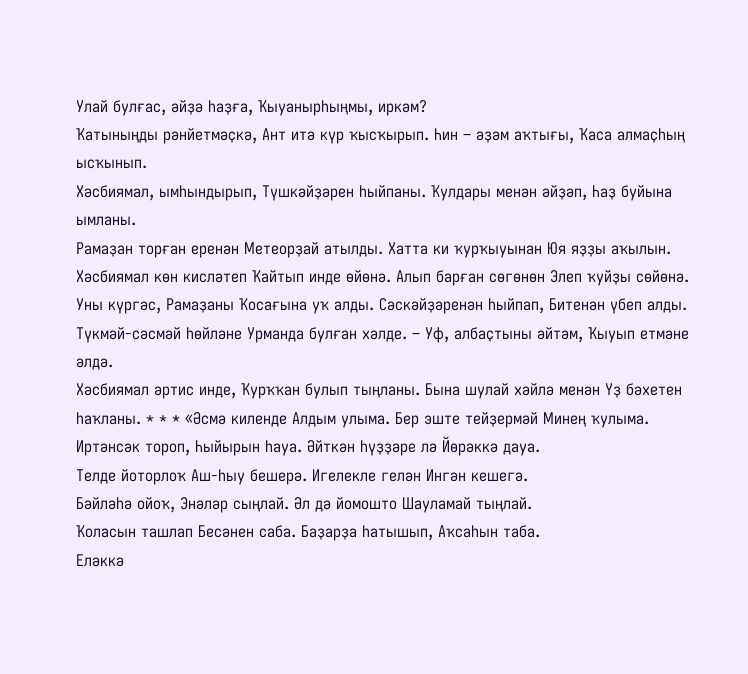Улай булғас, әйҙә һаҙға, Ҡыуанырһыңмы, иркәм?
Ҡатыныңды рәнйетмәҫкә, Ант итә күр ҡысҡырып. Һин – әҙәм аҡтығы, Ҡаса алмаҫһың ысҡынып.
Хәсбиямал, ымһындырып, Түшкәйҙәрен һыйпаны. Ҡулдары менән әйҙәп, Һаҙ буйына ымланы.
Рамаҙан торған еренән Метеорҙай атылды. Хатта ки ҡурҡыуынан Юя яҙҙы аҡылын.
Хәсбиямал көн кисләтеп Ҡайтып инде өйөнә. Алып барған сөгөнөн Элеп ҡуйҙы сөйөнә.
Уны күргәс, Рамаҙаны Ҡосағына уҡ алды. Сәскәйҙәренән һыйпап, Битенән үбеп алды.
Түкмәй-сәсмәй һөйләне Урманда булған хәлде. – Уф, албаҫтыны әйтәм, Ҡыуып етмәне әлдә.
Хәсбиямал әртис инде, Ҡурҡҡан булып тыңланы. Бына шулай хәйлә менән Үҙ бәхетен һаҡланы. * * * «Әсмә киленде Алдым улыма. Бер эште тейҙермәй Минең ҡулыма.
Иртәнсәк тороп, Һыйырын һауа. Әйткән һүҙҙәре лә Йөрәккә дауа.
Телде йоторлоҡ Аш-һыу бешерә. Игелекле гелән Ингән кешегә.
Бәйләһә ойоҡ, Энәләр сыңлай. Әл дә йомошто Шауламай тыңлай.
Ҡоласын ташлап Бесәнен саба. Баҙарҙа һатышып, Аҡсаһын таба.
Еләккә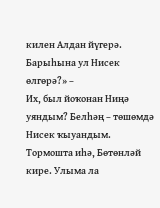килен Алдан йүгерә. Барыһына ул Нисек өлгөрә?» –
Их, был йоҡонан Ниңә уяндым? Белһәң – төшөмдә Нисек ҡыуандым.
Тормошта иһә, Бөтөнләй кире. Улыма ла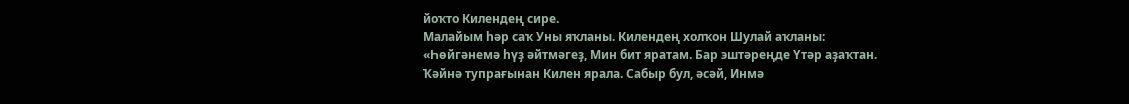йоҡто Килендең сире.
Малайым һәр саҡ Уны яҡланы. Килендең холҡон Шулай аҡланы:
«Һөйгәнемә һүҙ әйтмәгеҙ, Мин бит яратам. Бар эштәреңде Үтәр аҙаҡтан.
Ҡәйнә тупрағынан Килен ярала. Сабыр бул, әсәй, Инмә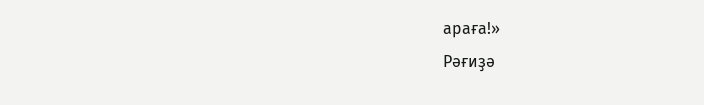араға!»
Рәғиҙә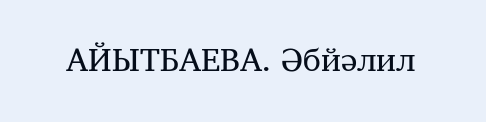АЙЫТБАЕВА. Әбйәлил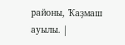районы, Ҡаҙмаш ауылы. |